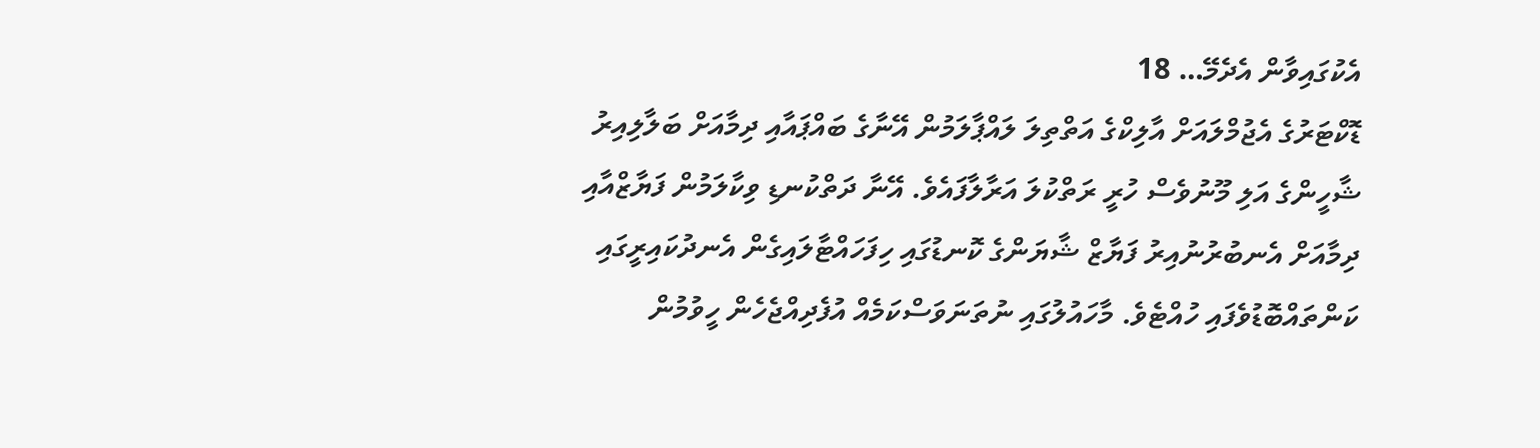އެކުގައިވާން އެދެމޭ… 18
ޑޮކްޓަރުގެ އެޖުމްލައަށް އާލިކްގެ އަތްތިލަ ލައްޕާލަމުން އޭނާގެ ބައްޕައާއި ދިމާއަށް ބަލާލިއިރު ޝާހީންގެ އަލި މޫނުވެސް ހުރީ ރަތްކުލަ އަރާލާފައެވެ. އޭނާ ދަތްކުނޑި ވިކާލަމުން ފަޔާޒްއާއި ދިމާއަށް އެނބުރުނުއިރު ފަޔާޒް ޝާޔަންގެ ކޮނޑުގައި ހިފަހައްޓާލައިގެން އެނދުކައިރީގައި ކަންތައްބޮޑުވެފައި ހުއްޓެވެ. މާހައުލުގައި ނުތަނަވަސްކަމެއް އުފެދިއްޖެހެން ހީވުމުން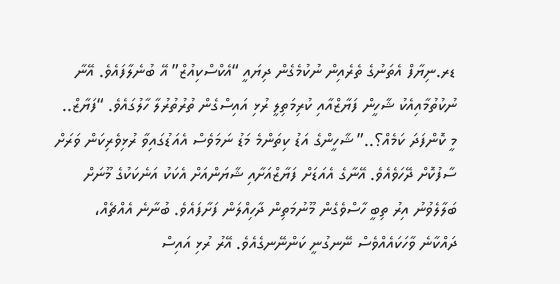ޑރ.ނިޔާފް އެތަނުގެ ތެރެއިން ނުކުމެގެން ދިޔައީ “އެކްސްކިއުޒް” އޭ ބުނެލާފައެވެ. އޭނާ ނުކުތުމާއިއެކު ޝާހީން ފަޔާޒްއާއި ކުރިމަތިލީ ރުޅި އައިސްގެން ތުރުތުރުލާ ހާލުގައެވެ. “ފަޔާޒް.. މީ ކޮންފަދަ ކަމެއް؟..” ޝާހީންގެ އަޑު ކިތަންމެ މަޑު ނަމަވެސް އެއަޑުގައިވާ ރުޅިވެރިކަން ވަރަށް ސާފުކޮށް ދޭހަވެއެވެ. އޭނާގެ އެއަޑަށް ފަޔާޒްއަށާއި ޝާޔަންއަށް އެކަކު އަނެކަކުގެ މޫނަށް ބަލާލެވުނު އިރު ތިބީ ހާސްވެގެން މޫނުމަތިން ދާހިއްލަން ފަށާފައެވެ. ބުނާނެ އެއްޗެއް، ދައްކާނެ ވާހަކައެއްވެސް ނޭނގުނީ ކަންނޭނގެއެވެ. އޭރު ރުޅި އައިސް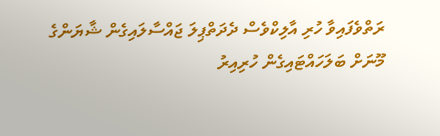ރަތްވެފައިވާ ހުރި އާލިކްވެސް ދެދަތްޕިލަ ޖައްސާލައިގެން ޝާޔަންގެ މޫނަށް ބަލަހައްޓައިގެން ހުރިއިރު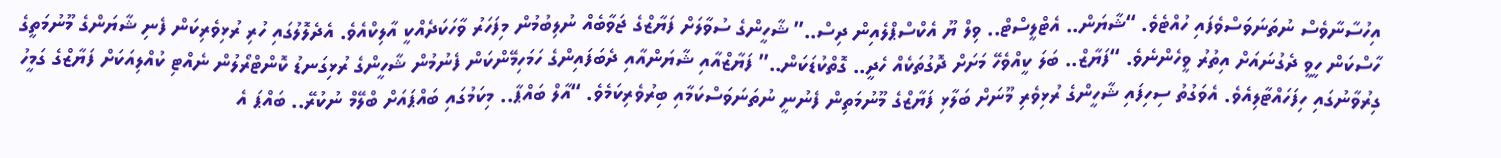އިހުސާނާވެސް ނުތަނަވަސްވެފައި ހުއްޓެވެ. “ޝާޔަން.. އެޓްލީސްޓް.. ވިލް ޔޫ އެކްސްޕްލެއިން ދިސް..” ޝާހީންގެ ސުވާލަށް ފަޔާޒްގެ ޖަވާބެއް ނުލިބުމުން މިފަހަރު ވާހަކަދެއްކީ އާލިކްއެވެ. އެދެލޮލުގައި ހުރި ރުޅިވެރިކަން ފެނި ޝާޔަންގެ މޫނުމަތީގެ ހާސްކަން ހީވީ ދެގުނައަށް އިތުރު ވީހެންނެވެ. “ފަޔާޒް.. ބަލަ ކީއްވެހޭ މަށަށް ދޮގުތަކެއް ހެދީ.. ގޮތްކުޑަކަން..” ފަޔާޒްއާއި ޝާޔަންއާއި ދެބަފައިންގެ ހަމަހިމޭންކަން ފެނުމުން ޝާހީންގެ ރުޅިގަނޑު ކޮންޓްރޯލުން ނެއްޓި ކުއްލިއަކަށް ފަޔާޒްގެ ގަމީހު ގިރުވާނުގައި ހިފަހައްޓާލިއެވެ. އެވަގުތު ސިހިފައި ޝާހީންގެ ރުޅިވެރި މޫނަށް ބަލާޅި ފަޔާޒްގެ މޫނުމަތިން ފެނުނީ ނުތަނަވަސްކަމާއި ބިރުވެރިކަމެވެ. “އާލް ބައްޕާ.. މިކަމުގައި ބައްޕައަށް ބްލޭމް ނުކުރޭ.. ބައްޕަ އެ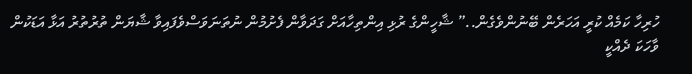ހުރިހާ ކަމެއް ކުރީ އަހަރެން ބޭނުންވެގެން..” ޝާހީންގެ ރުޅި އިންތިހާއަށް ގަދަވާން ފެށުމުން ނުތަނަވަސްވެފައިވާ ޝާޔަން ތުރުތުރު އަޅާ އަޑަކުން ވާހަކަ ދެއްކީ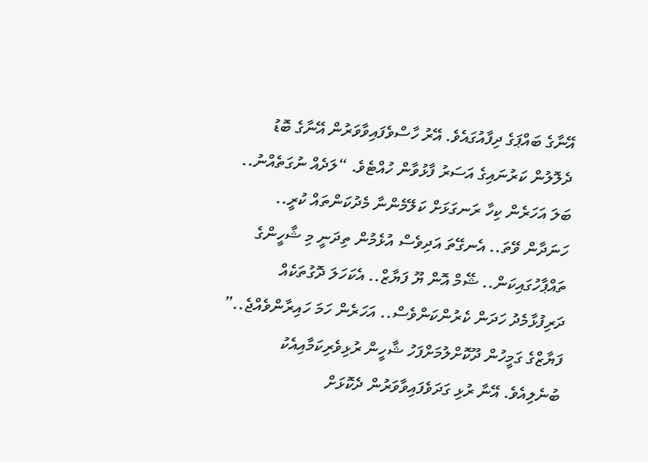އޭނާގެ ބައްޕަގެ ދިފާއުގައެވެ. އޭރު ހާސްވެފައިވާވަރުން އޭނާގެ ބޮޑު ދެލޮލުން ކަރުނައިގެ އަސަރު ފާޅުވާން ހުއްޓެވެ. “ލަދެއް ނުގަތެއްނު.. ބަލަ އަހަރެން ކިހާ ރަނގަޅަށް ކަލޭމެންނާ މެދުކަންތައް ކުރީ.. ހަނަދާން ވޭތަ.. އެނގޭތަ އަދިވެސް އުޅެމުން ތިދަނީ މި ޝާހީންގެ ތައްޕާހުގައިކަން.. ޝޭމް އޮން ޔޫ ފަޔާޒް.. އެކަހަލަ ދޮގުތަކެއް ދަރިފުޅާމެދު ހަދަން ކެރުންކަންވެސް.. އަހަރެން ހަމަ ހައިރާންވެއްޖެ..” ފަޔާޒްގެ ގަމީހުން ދޫކޮށްލުމަށްފަހު ޝާހީން ރުޅިވެރިކަމާއިއެކު ބުނެލިއެވެ. އޭނާ ރުޅި ގަދަވެފައިވާވަރުން ދެކޮޅަށް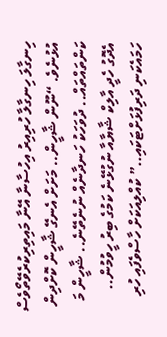ހިނގާލަ ހިނގާލާ ހުރިއިރު އިހުސާނާ އޭނާ މައިތިރިކުރެވޭތޯވެސް އުޅުނެވެ. “ނޫން ޝާހީން.. މަށަށް އެނގޭ ޝާހީން ކޮށްދިން ކަންތައްތައް.. ދުވަހަކު ހަނދާނެއް ނުނެތޭނެ.. ޝާހީން މަ އެދޮގު ހެދީ އާލިކް ޝާޔާއާ ނުގުޅޭނެ ކަމުގެ ބިރު ހީވުމުން.. ހަމައެކަނި ދަރިފުޅަށްޓަކައި..” ކުއްލިއަކަށް ހާސްވެފައި ހުރި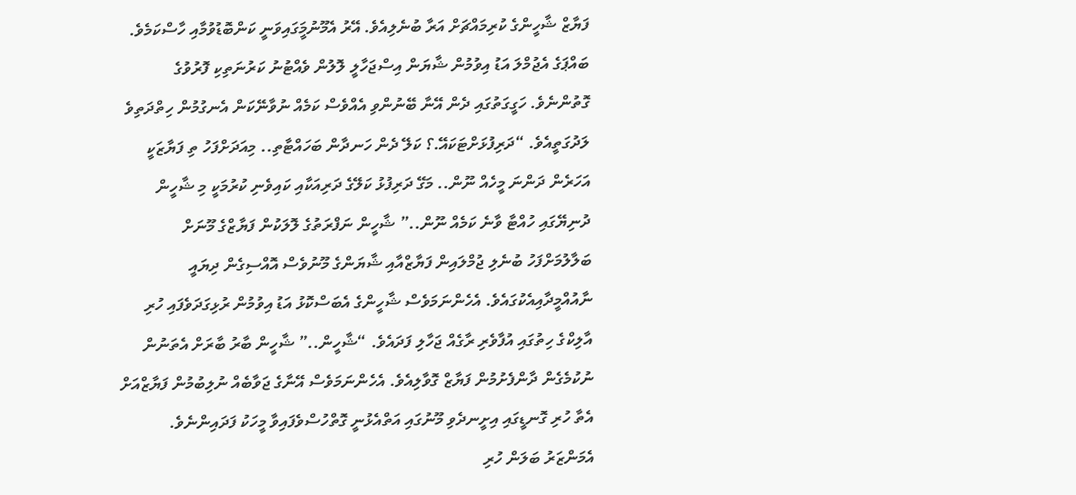ފަޔާޒް ޝާހީންގެ ކުރިމައްޗަށް އަރާ ބުނެލިއެވެ. އޭރު އެމޫނުމަީގައިވަނީ ކަންބޮޑުވުމާއި ހާސްކަމެވެ. ބައްޕަގެ އެޖުމްލަ އަޑު އިވުމުން ޝާޔަން އިސްޖަހާލީ ލޮލުން ވެއްޓުނު ކަރުނަތިކި ފޮރުވުގެ ގޮތުންނެވެ. ހަގީގަތުގައި ދެން އޭނާ ބޭނުންވި އެއްވެސް ކަމެއް ނުވާނޭކަން އެނގުމުން ހިތްދަތިވެ ލަދުގަތީއެވެ. “ދަރިފުޅަށްޓަކައޭ.؟ ކަލޭ ދެން ހަނދާން ބަހައްޓާތި.. މިއަދަށްފަހު ތި ފަޔާޒަކީ އަހަރެން ދަންނަ މީހެއް ނޫން.. މަގޭ ދަރިފުޅު ކަލޭގެ ދަރިއަކާއި ކައިވެނި ކުރުމަކީ މި ޝާހީން ދުނިޔޭގައި ހުއްޓާ ވާނެ ކަމެއް ނޫން..” ޝާހީން ނަފްރަތުގެ ލޮލަކުން ފަޔާޒްގެ މޫނަށް ބަލާލުމަށްފަހު ބުނެލި ޖުމްލައިން ފަޔާޒްއާއި ޝާޔަންގެ މޫނުވެސް އޮއްސިގެން ދިޔައީ ނާއުއްމީދާއިއެކުގައެވެ. އެހެންނަމަވެސް ޝާހީންގެ އެބަސްކޮޅު އަޑު އިވުމުން ރުޅިގަދަވެފައި ހުރި އާލިކްގެ ހިތުގައި އުފާވެރި ރާގެއް ޖަހާލި ފަދައެވެ. “ޝާހީން..” ޝާހީން ބާރު ބާރަށް އެތަނުން ނުކުމެގެން ދާންފެށުމުން ފަޔާޒް ގޮވާލިއެވެ. އެހެންނަމަވެސް އޭނާގެ ޖަވާބެއް ނުލިބުމުން ފަޔާޒްއަށް އެތާ ހުރި ގޮނޑީގައި އިށީނދެވި މޫނުގައި އަތްއެޅުނީ ގޮތްހުސްވެފައިވާ މީހަކު ފަދައިންނެވެ. އެމަންޒަރު ބަލަން ހުރި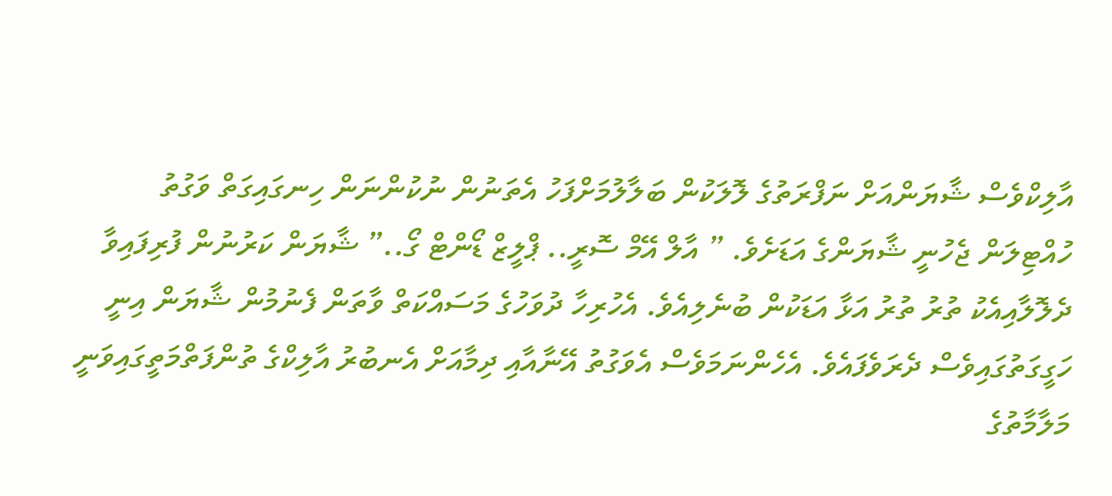އާލިކްވެސް ޝާޔަންއަށް ނަފްރަތުގެ ލޮލަކުން ބަލާލުމަށްފަހު އެތަނުން ނުކުންނަން ހިނގައިގަތް ވަގުތު ހުއްޓިލަން ޖެހުނީ ޝާޔަންގެ އަޑަށެވެ. ” އާލް އޭމް ސޮރީ.. ޕްލީޒް ޑޯންޓް ގޯ..” ޝާޔަން ކަރުނުން ފުރިފައިވާ ދެލޮލާއިއެކު ތުރު ތުރު އަޅާ އަޑަކުން ބުނެލިއެވެ. އެހުރިހާ ދުވަހުގެ މަސައްކަތް ވާތަން ފެނުމުން ޝާޔަން އިނީ ހަގީގަތުގައިވެސް ދެރަވެފައެވެ. އެހެންނަމަވެސް އެވަގުތު އޭނާއާއި ދިމާއަށް އެނބުރު އާލިކްގެ ތުންފަތްމަތީގައިވަނީ މަލާމާތުގެ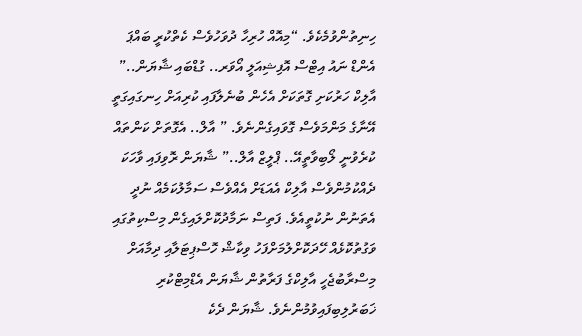ހިނިތުންވުމެކެވެ. “މިއޮއް ހުރިހާ ދުވަހުވެސް ކެތްކުރީ ބައްޕަ އެންޑް ނައު އިޓްސް އޮފިޝިއަލީ އޯވަރ.. ގުޑްބައި ޝާޔަން..” އާލިކް ހަރުކަށި ގޮތަކަށް އެހެން ބުނެލާފައި ކުރިއަށް ހިނގައިގަތީ އޭނާގެ މަންމަވެސް ގޮވައިގެންނެވެ. ” އާލް.. އެގޮތަށް ކަންތައް ކުރެވުނީ ލޯބިވާތީއޭ.. ޕްލީޒް އާލް..” ޝާޔަން ރޮވިފައި ވާހަކަ ދެއްކުމުންވެސް އާލިކް އެއަޑަށް އެއްވެސް ސަމާލުކަމެއް ނުދީ އެތަނުން ނުކުތީއެވެ. ފަތިސް ނަމާދުކޮށްލައިގެން މިސްކިތުގައި ވަގުތުކޮޅެއް ހޭދަކޮށްލުމަށްފަހު ވިކާޝް ހޮސްޕިޓަލާއި ދިމާއަށް މިސްރާބުޖެހީ އާލިކްގެ ފަރާތުން ޝާޔަން އެޑްމިޓްކުރި ޚަބަރުލިބިފައިވުމުންނެވެ. ޝާޔަން ދެކެ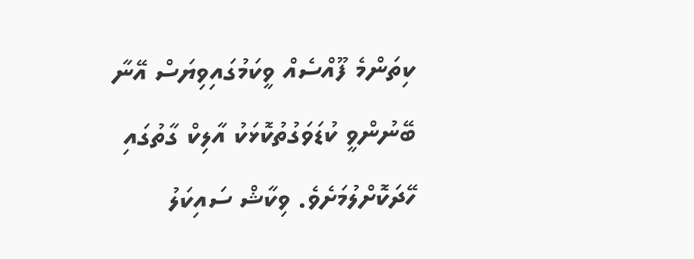ކިތަންމެ ފޫއްސެއް ވީކަމުގައިވިޔަސް އޭނާ ބޭނުންވީ ކުޑަވަގުތުކޮޅަކު އާލިކް ގާތުގައި ހޭދަކޮށްލުމަށެވެ. ވިކާޝް ސައިކަލު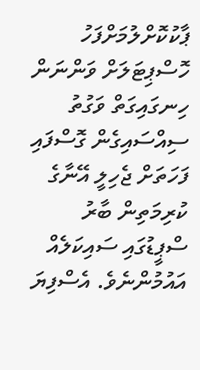ޕާކުކޮށްލުމަށްފަހު ހޮސްޕިޓަލަށް ވަންނަން ހިނގައިގަތް ވަގުތު ސިއްސައިގެން ގޮސްފައި ފަހަތަށް ޖެހިލީ އޭނާގެ ކުރިމަތިން ބާރު ސްޕީޑުގައި ސައިކަލެއް އައުމުންނެވެ. އެސްފިޔަ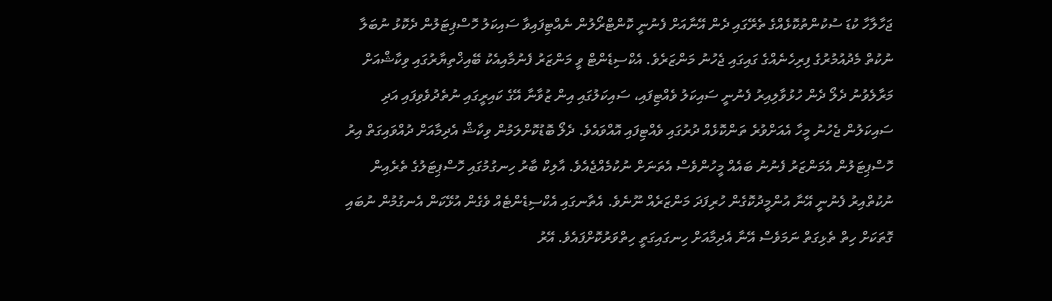ޖަހާލާހާ ކުޑަ ސުކުންތުކޮޅެއްގެ ތެރޭގައި ދެން އޭނާއަށް ފެނުނީ ކޮންޓްރޯލުން ނެއްޓިފައިވާ ސައިކަލު ހޮސްޕިޓަލުން ދެކޮޅު ނުބަލާ ނުކުތް މެދުއުމުރުގެ ފިރިހެނެއްގެ ގައިގައި ޖެހުނު މަންޒަރެވެ. އެކްސިޑެންޓް ވީ މަންޒަރު ފެނުމާއިއެކު ބޭއިޚްތިޔާރުގައި ވިކާޝްއަށް މަރާލެވުނު ދެލޯ ދެން ހުޅުވާލިއިރު ފެނުނީ ސައިކަލު ވެއްޓިފައި، ސައިކަލުގައި އިން ޒުވާނާ އޭގެ ކައިރީގައި ނުތެދުވެވިފައި އަދި ސައިކަލުން ޖެހުނު މީހާ އެއަށްވުރެ ތަންކޮޅެއް ދުރުގައި ވެއްޓިފައި އޮއްވައެވެ. ދެލޯ ބޮޑުކޮށްލަމުން ވިކާޝް އެދިމާއަށް ދުއްވައިގަތް އިރު ހޮސްޕިޓަލުން އެމަންޒަރު ފެނުނު ބައެއް މީހުންވެސް އެތަނަށް ނުކުމެއްޖެއެވެ. އާލިކް ބާރު ހިނގުމުގައި ހޮސްޕިޓަލުގެ ތެރެއިން ނުކުތްއިރު ފެނުނީ އޭނާ އުންމީދުކޮގެން ހުރިފަދަ މަންޒަރެއް ނޫނެވެ. އެތާނގައި އެކްސިޑެންޓެއް ވެގެން އުޅޭކަން އެނގުމުން ނުބައި ގޮތަކަށް ހިތް ތެޅިގަތް ނަމަވެސް އޭނާ އެދިމާއަށް ހިނގައިގަތީ ހިތްވަރުކޮށްފައެވެ. އޭރު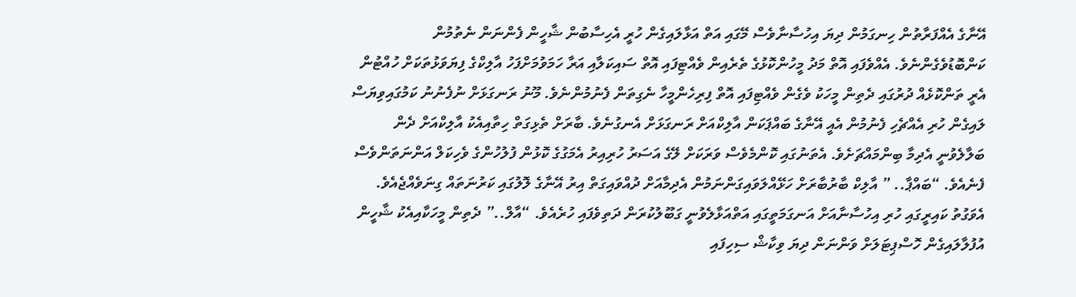އޭނާގެ އެއްފަރާތުން ހިނގަމުން ދިޔަ އިހުސާނާވެސް މޭގައި އަތް އަޅާލައިގެން ހުރީ އެހިސާބުން ޝާހީން ފެންނަން ނެތުމުން ކަންބޮޑުވެގެންނެވެ. އެއްވެފައި އޮތް މަދު މީހުންކޮޅުގެ ތެރެއިން ވެއްޓިފައި އޮތް ސައިކަލާއި އަރާ ހަމަވުމަށްފަހު އާލިކްގެ ފިޔަވަޅުތަކަށް ހުއްޓުން އެރީ ތަންކޮޅެއް ދުރުގައި ދެތިން މީހަކު ވެގެން ވެއްޓިފައި އޮތް ފިރިހެންމީހާ ނެގިތަން ފެނުމުންނެވެ. މޫނު ރަނގަޅަށް ނުފެނުނު ކަމުގައިވިޔަސް ލައިގެން ހުރި އެއްޗެހި ފެނުމުން އެއީ އޭނާގެ ބައްޕަކަން އާލިކްއަށް ރަނގަޅަށް އެނގުނެވެ. ބާރަށް ތެޅިގަތް ހިތާއިއެކު އާލިކްއަށް ދެން ބަލާލެވުނީ އެދިމާ ބިންމައްޗަށެވެ. އެތަނުގައި ކޮންމެވެސް ވަރަކަށް ލޭގެ އަސަރު ހުރިއިރު އެމަގުގެ ކޮޅުން ފުލުހުންގެ ވެހިކަލް އަންނަތަންވެސް ފެނެއެވެ. “ބައްޕާ.. ” އާލިކް ބާރުބާރަށް ހަޅޭއްލަވައިގަންނަމުން އެދިމާއަށް ދުއްވައިގަތް އިރު އޭނާގެ ލޮލުގައި ކަރުނަތައް ގިނަވެއްޖެއެވެ. އެވަގުތު ކައިރީގައި ހުރި އިހުސާނާއަށް އަނގަމަތީގައި އަތްއަޅާލެވުނީ ގަބޫލުކުރަން ދަތިވެފައި ހުރެއެވެ. “އާލް..” ދެތިން މީހަކާއިއެކު ޝާހީން އުފުލާލައިގެން ހޮސްޕިޓަލަށް ވަންނަން ދިޔަ ވިކާޝް ސިހިފައި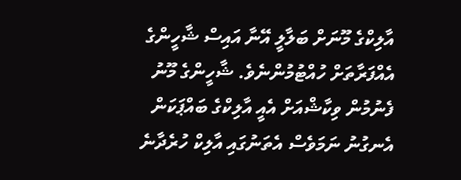އާލިކްގެ މޫނަށް ބަލާލީ އޭނާ އައިސް ޝާހީންގެ އެއްފަރާތަށް ހުއްޓުމުންނެވެ. ޝާހީންގެ މޫނު ފެނުމުން ވިކާޝްއަށް އެއީ އާލިކްގެ ބައްޕަކަން އެނގުނު ނަމަވެސް އެތަނުގައި އާލިކް ހުރެދާނެ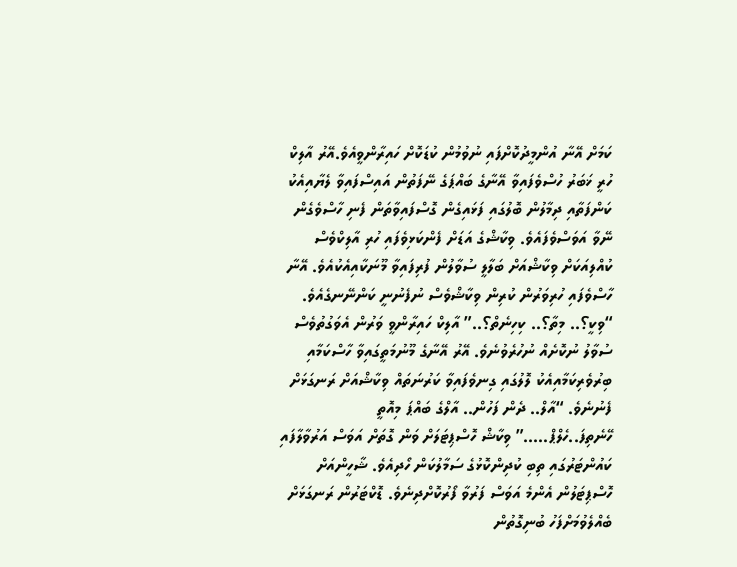ކަމަށް އޭނާ އުންމީދުކޮށްފައި ނުވުމުން ކުޑަކޮށް ހައިރާންވީއެވެ.އޭރު އާލިކް ހުރީ ޚަބަރު ހުސްވެފައިވާ އޭނާގެ ބައްޕަގެ ނޭފަތުން އައިސްފައިވާ ލެޔާއިއެކު ކަންފަތާއި ދިމާލުން ބޮލުގައި ފަޅައިގެން ގޮސްފައިވާތަން ފެނި ހާސްވެގެން ނޭވާ އަވަސްވެފައެވެ. ވިކާޝްގެ އަޑަށް ފެންކަޅިވެފައި ހުރި އާލިކްވެސް ކުއްލިއަކަށް ވިކާޝްއަށް ބަލާލީ ސުވާލުން ފުރިފައިވާ މޫނަކާއިއެކުއެވެ. އޭނާ ހާސްވެފައި ހުރިވަރުން ކުރިން ވިކާޝްވެސް ނުފެނުނީ ކަންނޭނގެއެވެ. “ވިކީ؟.. މިތާ؟.. ކިހިނެތް؟..” އާލިކް ހައިރާންވީ ވަރުން އެވަގުތުވެސް ސުވާލު ނުކޮށެއް ނުހުރެވުނެވެ. އޭރު އޭނާގެ މޫނުމަތީގައިވާ ހާސްކަމާއި ބިރުވެރިކަމާއިއެކު ލޮލުގައި ގިނވެފައިވާ ކަރުނަތައް ވިކާޝްއަށް ރަނގަޅަށް ފެނުނެވެ. “އާލް.. ދެން ފަހުން.. އާލްގެ ބައްޕަ މިއޮތީ ހޭނެތިފަ..ހެލްޕް…..” ވިކާޝް ހޮސްޕިޓަލަށް ވަން ގޮތަށް އަވަސް އަރުވާލާފައި ކައުންޓަރުގައި ތިބި ކުދިންކޮޅުގެ ސަމާލުކަން ހޯދިއެވެ. ޝާހީންއަށް ހޮސްޕިޓަލުން އެންމެ އަވަސް ފަރުވާ ފޯރުކޮށްދިނެވެ. ޑޮކްޓަރުން ރަނގަޅަށް ބެއްލެވުމަށްފަހު ބުނިގޮތުން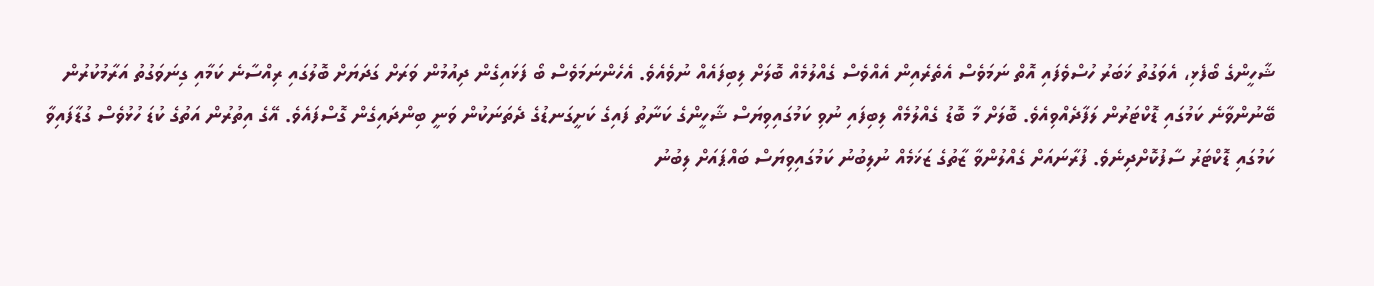ޝާހީންގެ ބޯފެޅި، އެވަގުތު ޚަބަރު ހުސްވެފައި އޮތް ނަމަވެސް އެތެރެއިން އެއްވެސް ގެއްލުމެއް ބޮލަށް ލިބިފައެއް ނުވެއެވެ. އެހެންނަމަވެސް ބޯ ފަޅައިގެން ދިއުމުން ވަރަށް ގަދަޔަށް ބޮލުގައި ރިއްސާނެ ކަމާއި ގިނަވަގުތު އަރާމުކުރުން ބޭނުންވާނެ ކަމުގައި ޑޮކްޓަރުން ލަފާދެއްވިއެވެ. ބޮލަށް މާ ބޮޑު ގެއްލުމެއް ލިބިފައި ނުވި ކަމުގައިވިޔަސް ޝާހީންގެ ކަނާތު ފައިގެ ކަށީގަނޑުގެ ދެތަނަކުން ވަނީ ބިންދައިގެން ގޮސްފައެވެ. އޭގެ އިތުރުން އަތުގެ ކުޑަ ހުޅުވެސް ގުޑާފައިވާ ކަމުގައި ޑޮކްޓަރު ސާފުކޮށްދިނެވެ. ފުރާނައަށް ގެއްލުންވާ ޒާތުގެ ޒަޚަމެއް ނުލިބުނު ކަމުގައިވިޔަސް ބައްޕައަށް ލިބުނު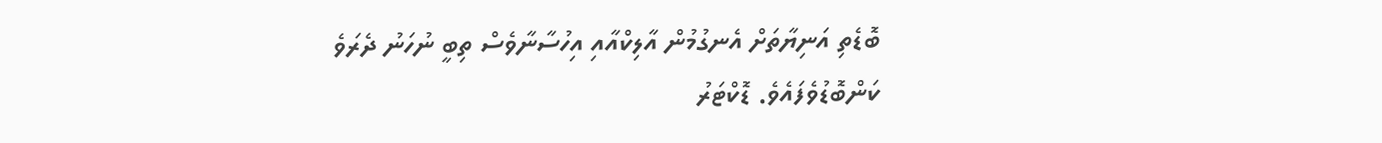ބޮޑެތި އަނިޔާތަށް އެނގުމުން އާލިކްއާއި އިހުސާނާވެސް ތިބީ ނުހަނު ދެރަވެ ކަންބޮޑުވެފައެވެ. ޑޮކްޓަރު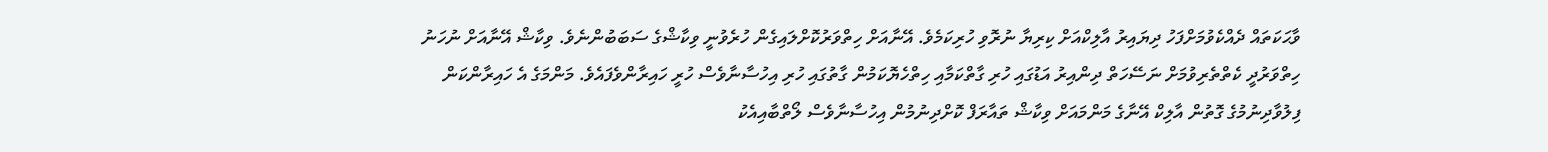ވާޙަކަތައް ދެއްކެވުމަށްފަހު ދިޔައިރު އާލިކްއަށް ކިރިޔާ ނުރޮވި ހުރިކަމެވެ. އޭނާއަށް ހިތްވަރުކޮށްލައިގެން ހުރެވުނީ ވިކާޝްގެ ސަބަބުންނެވެ. ވިކާޝް އޭނާއަށް ނުހަނު ހިތްވަރުދީ ކެތްތެރިވުމަށް ނަސޭހަތް ދިންއިރު އަޑުގައި ހުރި ގާތްކަމާއި ހިތްހެޔޮކަމުން ގާތުގައި ހުރި އިހުސާނާވެސް ހުރީ ހައިރާންވެފައެވެ. މަންމަގެ އެ ހައިރާންކަން ފިލުވާދިނުމުގެ ގޮތުން އާލިކް އޭނާގެ މަންމައަށް ވިކާޝް ތައާރަފް ކޮށްދިނުމުން އިހުސާނާވެސް ލޯތްބާއިއެކު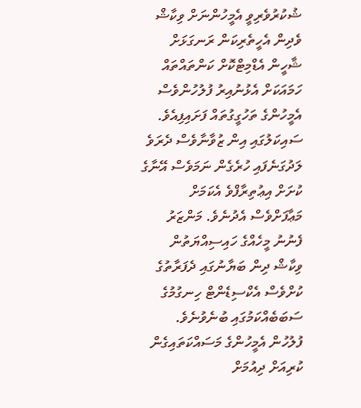ޝުކުރުވެރިވީ އެމީހުންނަށް ވިކާޝް ވެދިން އެހީތެރިކަން ރަނގަޅަށް ޝާހީން އެޑްމިޓްކޮށް ކަންތައްތައް ހަމައަކަށް އެޅުނުއިރު ފުލުހުންވެސް އެމީހުންގެ ތަހުގީގުތައް ފަށައިފިއެވެ. ސައިކަލުގައި އިން ޒުވާނާވެސް ދެރަވެ ލަދުގަނެފައި ހުރެގެން ނަމަވެސް އޭނާގެ ކުށަށް އިޢުތިރާފްވެ އެކަމަށް މަޢާފަށްވެސް އެދުނެވެ. މަންޒަރު ފެނުނު މީހެއްގެ ހައިސިއްޔަތުން ވިކާޝް ދިން ބަޔާނުގައި ދެފަރާތުގެ ކުށްވެސް އެކްސިޑެންޓް ހިނގުމުގެ ސަބަބެއްކަމުގައި ބުނެވުނެވެ. ފުލުހުން އެމީހުންގެ މަސައްކަތައިގެން ކުރިއަށް ދިއުމަށް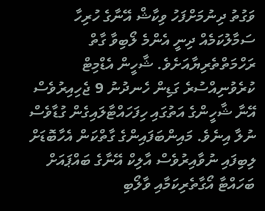ވަގުތު ދިނުމަށްފަހު ވިކާޝް އޭނާގެ ހުރިހާ ސަމާލުކަމެއް ދިނީ އެންމެ ލޯބިވާ ގާތް ރަހްމަތްތެރިޔާއަށެވެ. ޝާހީން އެޑްމިޓް ކުރެވުނިއްސުރެ ގަޑިން ހެނދުނު 9 ޖެހިއިރުވެސް އޭނާ ޝާހީންގެ އަތުގައި ހިފަހައްޓާލައިގެން ގުޑާވެސް ނުލާ އިނެވެ. މައިންބަފައިންގެ ގާތްކަން އެހާބޮޑަށް ލިބިފައި ނުވާއިރުވެސް އާލިކް އޭނާގެ ބައްޕައަށް ބަހައްޓާ އޯގާތެރިކަމާއި ވާލޯބި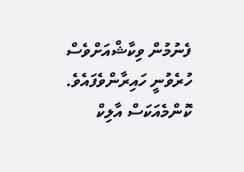ފެނުމުން ވިކާޝްއަށްވެސް ހުރެވުނީ ހައިރާންވެފައެވެ. ކޮންމެއަކަސް އާލިކް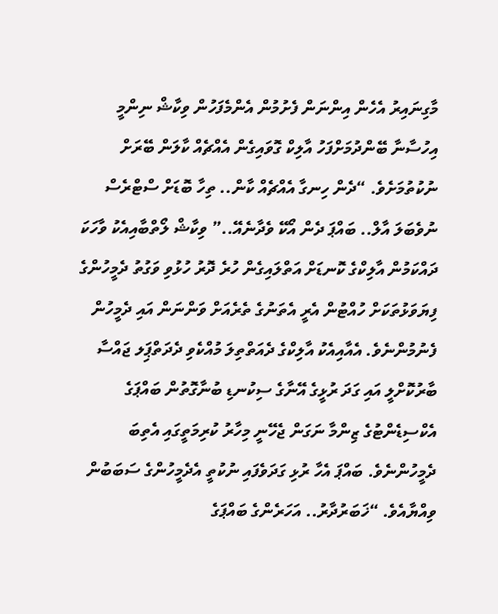މާގިނައިރު އެހެން އިންނަން ފެށުމުން އެންމެފަހުން ވިކާޝް ނިންމީ އިހުސާނާ ބޭންދުމަށްފަހު އާލިކް ގޮވައިގެން އެއްޗެއް ކާލަން ބޭރަށް ނުކުތުމަށެވެ. “ދެން ހިނގާ އެއްޗެއް ކާން.. ތިހާ ބޮޑަށް ސްޓްރެސް ނުވެބަލަ އާލް.. ބައްޕަ ދެން އޯކޭ ވެދާނެއޭ..” ވިކާޝް ލޯތްބާއިއެކު ވާހަކަ ދައްކަމުން އާލިކްގެ ކޮނޑަށް އަތްލައިގެން ހުރެ ދޮރު ހުޅުވި ވަގުތު ދެމީހުންގެ ފިޔަވަޅުތަކަށް ހުއްޓުން އެރީ އެތަނުގެ ތެރެއަށް ވަންނަން އައި ދެމީހުން ފެނުމުންނެވެ. އެއާއިއެކު އާލިކްގެ ދެއަތްތިލަ މުއްކެވި ދެދަތްޕިަލ ޖައްސާ ބާރުކޮށްލީ އައި ގަދަ ރުޅީގެ އޭނާގެ ސިކުނޑި ބުނާގޮތުން ބައްޕަގެ އެކްސިޑެންޓުގެ ޒިންމާ ނަގަން ޖެހޭނީ މިހާރު ކުރިމަތީގައި އެތިބަ ދެމީހުންނެވެ. ބައްޕަ އެހާ ރުޅި ގަދަވެފައި ނުކުތީ އެދެމީހުންގެ ސަބަބުން ވިއްޔާއެވެ. “ޚަބަރުދާރު.. އަހަރެންގެ ބައްޕަގެ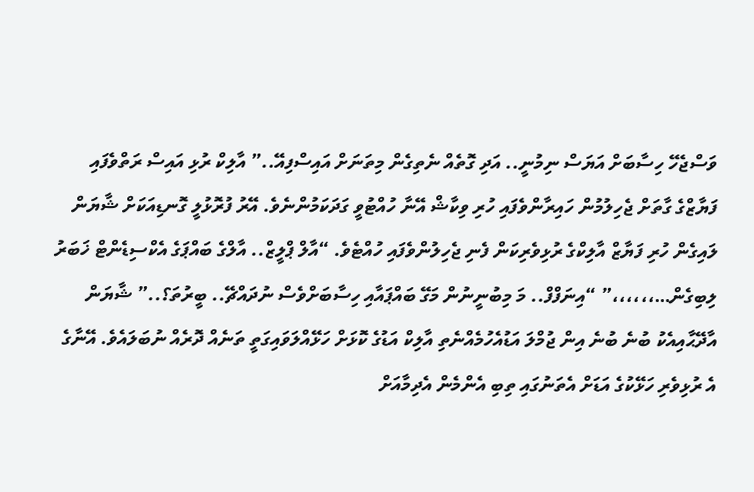ވަސްޖެހޭ ހިސާބަށް އަޔަސް ނިމުނީ.. އަދި ގޮތެއް ނެތިގެން މިތަނަށް އައިސްފިއޭ..” އާލިކް ރުޅި އައިސް ރަތްވެފައި ފަޔާޒްގެ ގާތަށް ޖެހިލުމުން ހައިރާންވެފައި ހުރި ވިކާޝް އޭނާ ހުއްޓުވީ ގަދަކަމުންނެވެ. އޭރު ފުރޮޅުލީ ގޮނޑިއަކަށް ޝާޔަން ލައިގެން ހުރި ފަޔާޒް އާލިކްގެ ރުޅިވެރިކަން ފެނި ޖެހިލުންވެފައި ހުއްޓެވެ. “އާލް ޕްލީޒް.. އާލްގެ ބައްޕަގެ އެކްސިޑެންޓް ޚަބަރު ލިބިގެން…،،،،،،” “އިނަފްފް.. މަ މިބުނީނުން މަގޭ ބައްޕައާއި ހިސާބަށްވެސް ނުދައްޗޭ.. ބީރުތަ؟..” ޝާޔަން އާދޭޙާއިއެކު ބުނެ ބުނެ އިން ޖުމްލަ އަޑުއެހުމެއްނެތި އާލިކް އަޑުގެ ކޮޅަށް ހަޅޭއްލަވައިގަތީ ތަނެއް ދޮރެއް ނުބަލައެވެ. އޭނާގެ އެ ރުޅިވެރި ހަޅޭކުގެ އަޑަށް އެތަނުގައި ތިބި އެންމެން އެދިމާއަށް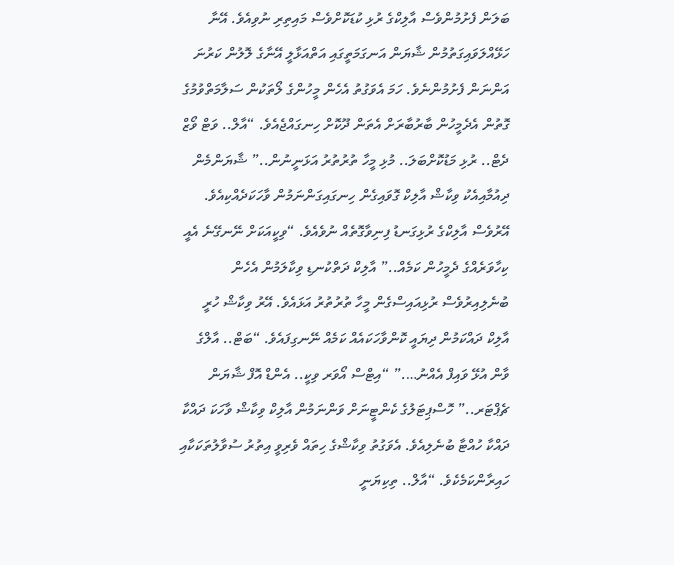ބަލަން ފެށުމުންވެސް އާލިކްގެ ރުޅި ކުޑަކޮށްވެސް މައިތިރި ނުވިއެވެ. އޭނާ ހަޅޭއްލަވައިގަތުމުން ޝާޔަން އަނގަމަތީގައި އަތްއަޅާލީ އޭނާގެ ލޮލުން ކަރުނަ އަންނަން ފެށުމުންނެވެ. ހަމަ އެވަގުތު އެހެން މީހުންގެ ލޯތަކުން ސަލާމަތްވުމުގެ ގޮތުން އެދެމީހުން ބާރުބާރަށް އެތަން ދޫކޮށް ހިނގައްޖެއެވެ. “އާލް.. ވަޓް ވޯޒް ދެޓް.. ރުޅި މަޑުކޮށްބަލަ.. މުޅި މީހާ ތުރުތުރު އަޅަނީނުން..” ޝާޔަންމެން ދިއުމާއިއެކު ވިކާޝް އާލިކް ގޮވައިގެން ހިނގައިގަންނަމުން ވާހަކަދެއްކިއެވެ. އޭރުވެސް އާލިކްގެ ރުޅިގަނޑު ފިނިވާގޮތެއް ނުވެއެވެ. “ވިކީއަކަށް ނޭނގޭނެ އެއީ ކިހާވަރެއްގެ ދެމީހުން ކަމެއް..” އާލިކް ދަތްކުނޑި ވިކާލަމުން އެހެން ބުނެލިއިރުވެސް ރުޅިއައިސްގެން މީހާ ތުރުތުރު އަޅައެވެ. އޭރު ވިކާޝް ހުރީ އާލިކް ދައްކަމުން ދިޔައީ ކޮންވާހަކައެއް ކަމެއް ނޭނގިފައެވެ. “ބަޓް.. އާލްގެ ވާން އުޅޭ ވައިފް އެއްނު….” “އިޓްސް އޯވަރ ވިކީ.. އެންޑް އޮފް ޝާޔަން ޗެޕްޓަރ..” ހޮސްޕިޓަލުގެ ކެންޓީނަށް ވަންނަމުން އާލިކް ވިކާޝް ވާހަކަ ދައްކާ ދައްކާ ހުއްޓާ ބުނެލިއެވެ. އެވަގުތު ވިކާޝްގެ ހިތައް ވެރިވީ އިތުރު ސުވާލުތަކަކާއި ހައިރާންކަމެކެވެ. “އާލް.. ތިކިޔަނީ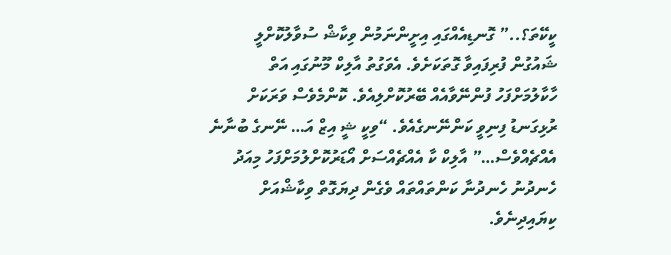ކީކޭތަ؟..” ގޮނޑިއެއްގައި އިށީންނަމުން ވިކާޝް ސުވާލުކޮށްލީ ޝައުގުން ފުރިފައިވާ ގޮތަކަށެވެ. އެވަގުތު އާލިކް މޫނުގައި އަތް ހާކާލުމަށްފަހު ފުންނޭވާއެއް ބޭރުކޮށްލިއެވެ. ކޮންމެވެސް ވަރަކަށް ރުޅިގަނޑު ފިނިވީ ކަންނޭނގެއެވެ. “ވިކީ ޝީ އިޒް އަ… ނޭނގެ ބުނާނެ އެއްޗެއްވެސް…” އާލިކް ކާ އެއްޗެއްސަށް އޯޑަރުކޮށްލުމަށްފަހު މިއަދު ހެނދުނު ހެނދުނާ ކަންތައްތައް ވެގެން ދިޔަގޮތް ވިކާޝްއަށް ކިޔައިދިނެވެ.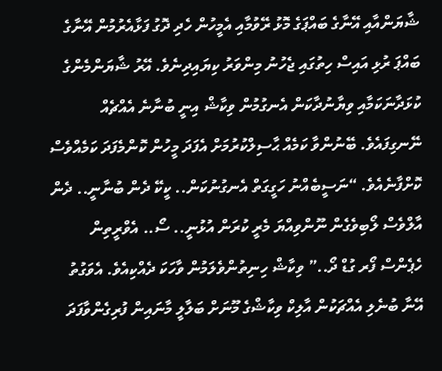ޝާޔަންއާއި އޭނާގެ ބައްޕަގެ މޮޅު ރޭވުމާއި އެމީހުން ހެދި ދޮގު ފަޅާއެރުމުން އޭނާގެ ބައްޕަ ރުޅި އައިސް ހިތުގައި ޖެހުނު މިންވަރު ކިޔައިދިނެވެ. އޭރު ޝާޔަންމެންގެ ކުޅަދާނަކަމާއި ވިޔާނުދާކަން އެނގުމުން ވިކާޝް އިނީ ބުނާނެ އެއްޗެއް ނޭނގިފައެވެ. ބޭނުންވާ ކަމެއް ޙާސިލްކުރުމަށް އެފަދަ މީހުން ކޮންމެފަދަ ކަމެއްވެސް ކޮށްފާނެއެވެ. “ނަސީބެއްނު ހަގީގަތް އެނގުނުކަން.. ކީކޭ ދެން ބުނާނީ.. ދެން އާލްވެސް ލޯބިވެގެން ނޫންވިއްޔަ މެރީ ކުރަން އުޅުނީ.. ސޯ.. އެވްރީތިން ހެޕެންސް ފޯރ ގުޑް ދޯ..” ވިކާޝް ހިނިތުންވެލަމުން ވާހަކަ ދެއްކިއެވެ. އެވަގުތު އޭނާ ބުނެލި އެއްޗަކުން އާލިކް ވިކާޝްގެ މޫނަށް ބަލާލީ މާނައިން ފުރިގެންވާފަދަ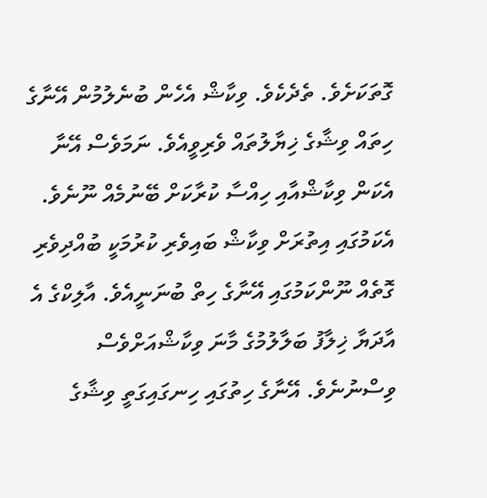ގޮތަކަށެވެ. ތެދެކެވެ. ވިކާޝް އެހެން ބުނެލުމުން އޭނާގެ ހިތައް ވިޝާގެ ޚިޔާލުތައް ވެރިވީއެވެ. ނަމަވެސް އޭނާ އެކަން ވިކާޝްއާއި ހިއްސާ ކުރާކަށް ބޭނުމެއް ނޫނެވެ. އެކަމުގައި އިތުރަށް ވިކާޝް ބައިވެރި ކުރުމަކީ ބުއްދިވެރި ގޮތެއް ނޫންކަމުގައި އޭނާގެ ހިތް ބުނަނީއެވެ. އާލިކްގެ އެ އާދަޔާ ޚިލާފު ބަލާލުމުގެ މާނަ ވިކާޝްއަށްވެސް ވިސްނުނެވެ. އޭނާގެ ހިތުގައި ހިނގައިގަތީ ވިޝާގެ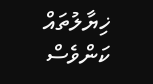ޚިޔާލުތައް ކަންވެސް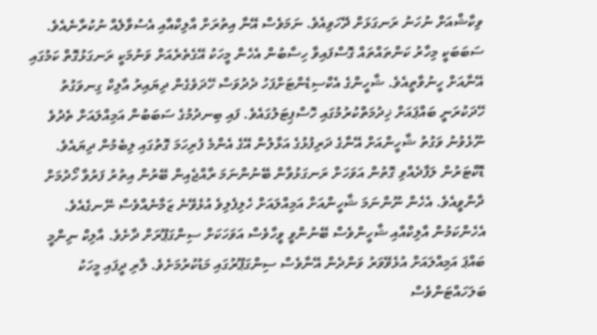ވިކާޝްއަށް ނުހަނު ރަނގަޅަށް ދޭހަވިއެވެ. ނަމަވެސް އޭނާ އިތުރަށް އާލިކްއާއި އެސުވާލެއް ނުކުރާނެއެވެ. ސަބަބަކީ މިހާރު ކަންތައްތައް ގޮސްފައިވާ ހިސާބުން އެހެން މީހަކު އޭގެތެރެއަށް ވަނުމަކީ ރަނގަޅުގޮތް ކަމުގައި އޭނާއަށް ހީނުވާތީއެވެ. ޝާހީންގެ އެކްސިޑެންޓަށްފަހު ދެދުވަސް ހޭދަވެގެން ދިޔައިރު އާލިކް ގިނވަގުތު ހޭދަކުރަނީ ބައްޕައަށް ޚިދުމަތްކުރުމުގައި ހޮސްޕިޓަލުގައެވެ. ފައި ބިނދުމުގެ ސަބަބުން އަމިއްލައަށް ތެދުވެ ނޫޅެވުނު ވަގުތު ޝާހީންއަށް އޭނާގެ ދަރިފުޅުގެ އަޅާލުން އޭގެ އެންމެ ފުރިހަމަ ގޮތުގައި ލިބެމުން ދިޔައެވެ. ޑޮކްޓަރުން ލަފާދެއްވި ގޮތުން އަވަހަށް ރަނގަޅުވާން ބޭނުންނަމަ ރާއްޖެއިން ބޭރުން އިތުރު ފަރުވާ ހޯދުމަށް ދާންވީއެވެ. އެހެން ނޫންނަމަ ޝާހީންއަށް އަމިއްލައަށް ހެލިފެލިވެ އުޅެވޭނެ ޒަމާނެއްވެސް ނޭނގެއެވެ. އެހެންކަމުން އާލިކްއާއި ޝާހީންވެސް ބޭނުންވީ ވީހާވެސް އަވަހަކަށް ސިންގަޕޫރަށް ދާށެވެ. އާލިކް ނިންމީ ބައްޕަ އަމިއްލައަށް އުޅެވޭވަރު ވަންދެން އޭނާވެސް ސިންގަޕޫރުގައި މަޑުކުރުމަށެވެ. ލާރި ދީފައި މީހަކު ބަލަހައްޓަންވެސް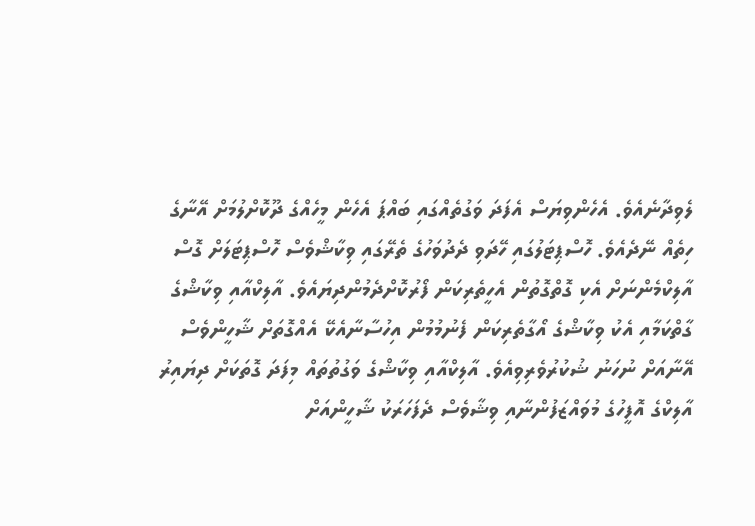ލެވިދާނެއެވެ. އެހެންވިޔަސް އެފަދަ ވަގުތެއްގައި ބައްޕަ އެހެން މީހެއްގެ ދޫކޮށްލުމަށް އޭނާގެ ހިތެއް ނޭދެއެވެ. ހޮސްޕިޓަލުގައި ހޭދަވި ދެދުވަހުގެ ތެރޭގައި ވިކާޝްވެސް ހޮސްޕިޓަލަށް ގޮސް އާލިކްމެންނަށް އެކި ގޮތްގޮތުން އެހީތެރިކަން ފޯރުކޮށްދެމުންދިޔައެވެ. އާލިކްއާއި ވިކާޝްގެ ގާތްކަމާއި އެކު ވިކާޝްގެ އޯގާތެރިކަން ފެނުމުމުން އިހުސާނާއެކޭ އެއްގޮތަށް ޝާހީންވެސް އޭނާއަށް ނުހަނު ޝުކުރުވެރިވިއެވެ. އާލިކްއާއި ވިކާޝްގެ ވަގުތުތައް މިފަދަ ގޮތަކަށް ދިޔައިރު އާލިކްގެ އޮފީހުގެ މުވައްޒަފުންނާއި ވިޝާވެސް ދެފަހަރަކު ޝާހީންއަށް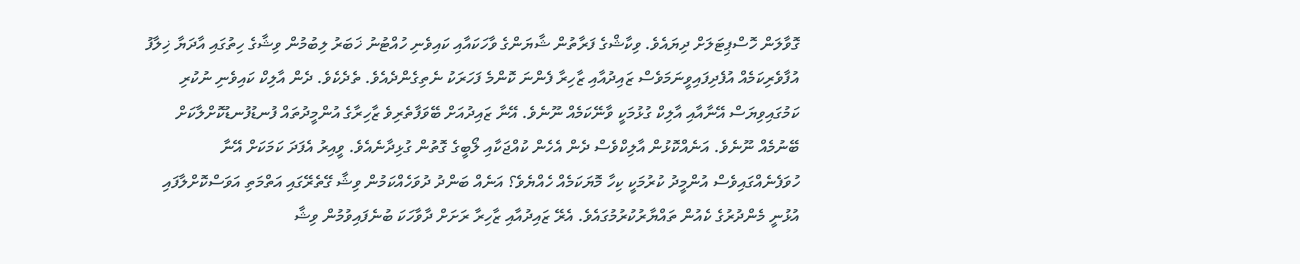ގޮވާލަން ހޮސްޕިޓަލަށް ދިޔައެވެ. ވިކާޝްގެ ފަރާތުން ޝާޔަންގެ ވާހަކައާއި ކައިވެނި ހުއްޓުނު ޚަބަރު ލިބުމުން ވިޝާގެ ހިތުގައި އާދަޔާ ޚިލާފު އުފާވެރިކަމެއް އުފެދިފައިވީނަމަވެސް ޒައިދުއާއި ޒާހިރާ ފެންނަ ކޮންމެ ފަހަރަކު ނެތިގެންދެއެވެ. ތެދެކެވެ. ދެން އާލިކް ކައިވެނި ނުކުރި ކަމުގައިވިޔަސް އޭނާއާއި އާލިކް ގުޅުމަކީ ވާނޭކަމެއް ނޫނެވެ. އޭނާ ޒައިދުއަށް ބޭވަފާތެރިވެ ޒާހިރާގެ އުންމީދުތައް ފުނޑުފުނޑުކޮށްލާކަށް ބޭނުމެއް ނޫނެވެ. އަނެއްކޮޅުން އާލިކްވެސް ދެން އެހެން ކުއްޖަކާއި ލޯބީގެ ގޮތުން ގުޅިދާނެއެވެ. ވީއިރު އެފަދަ ކަމަކަށް އޭނާ ހުވަފެނެއްގައިވެސް އުންމީދު ކުރުމަކީ ކިހާ މޮޔަކަމެއް ހެއްޔެވެ؟ އަނެއް ބަންދު ދުވަހެއްކަމުން ވިޝާ ގޭތެރޭގައި އަތްމަތި އަވަސްކޮށްލާފައި އުޅުނީ މެންދުރުގެ ކެއުން ތައްޔާރުކުރުމުގައެވެ. އެރޭ ޒައިދުއާއި ޒާހިރާ ރަށަށް ދާވާހަކަ ބުނެފައިވުމުން ވިޝާ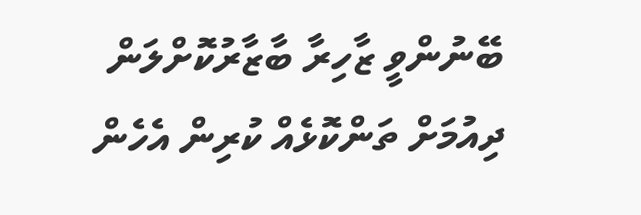ބޭނުންވީ ޒާހިރާ ބާޒާރުކޮށްލަން ދިއުމަށް ތަންކޮޅެއް ކުރިން އެހެން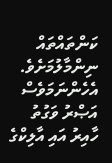ކަންތައްތައް ނިންމާލުމަށެވެ. އެހެންނަމަވެސް އަޞްރު ވަގުތު ހާއިރު އައި އާލިކްގެ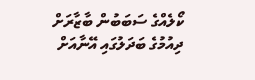ކޯލެއްގެ ސަބަބުން ބާޒާރަށް ދިއުމުގެ ބަދަލުގައި އޭނާއަށް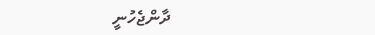ދާންޖެހުނީ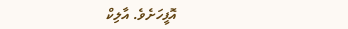އޮފީހަށެވެ. އާލިކް